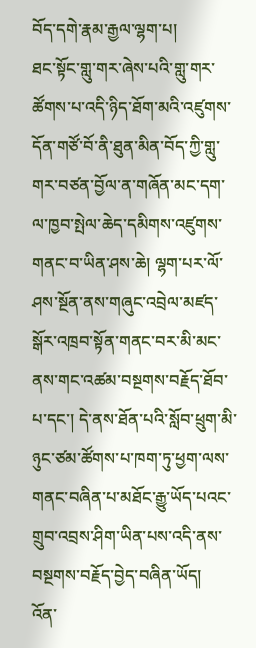བོད་དགེ་རྣམ་རྒྱལ་ལྷག་པ།
ཐང་སྟོང་གླུ་གར་ཞེས་པའི་གླུ་གར་ཚོགས་པ་འདི་ཉིད་ཐོག་མའི་འཛུགས་དོན་གཙོ་བོ་ནི་ཐུན་མིན་བོད་ཀྱི་གླུ་གར་བཙན་བྱོལ་ན་གཞོན་མང་དག་ལ་ཁྱབ་སྤེལ་ཆེད་དམིགས་འཛུགས་གནང་བ་ཡིན་ཤས་ཆེ། ལྷག་པར་ལོ་ཤས་སྔོན་ནས་གཞུང་འབྲེལ་མཛད་སྒོར་འཁྲབ་སྟོན་གནང་བར་མི་མང་ནས་གང་འཚམ་བསྔགས་བརྗོད་ཐོབ་པ་དང་། དེ་ནས་ཐོན་པའི་སློབ་ཕྲུག་མི་ཉུང་ཙམ་ཚོགས་པ་ཁག་ཏུ་ཕྱག་ལས་གནང་བཞིན་པ་མཐོང་རྒྱུ་ཡོད་པའང་གྲུབ་འབྲས་ཤིག་ཡིན་པས་འདི་ནས་བསྔགས་བརྗོད་བྱེད་བཞིན་ཡོད།
འོན་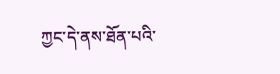ཀྱང་དེ་ནས་ཐོན་པའི་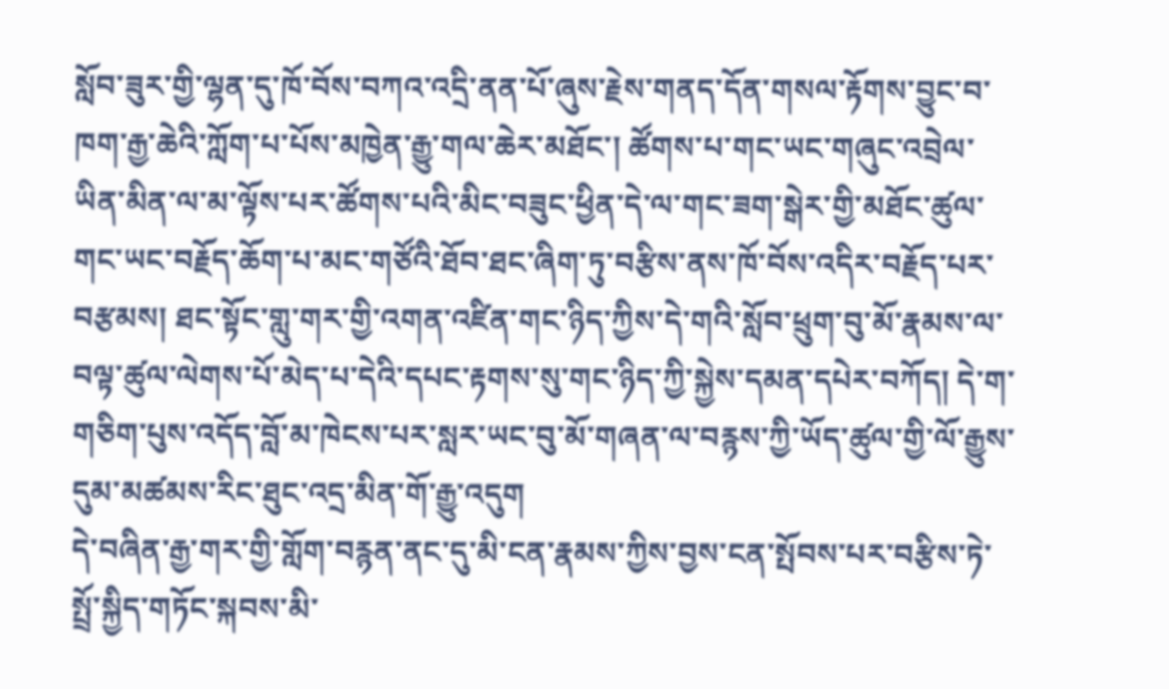སློབ་ཟུར་གྱི་ལྷན་དུ་ཁོ་བོས་བཀའ་འདྲི་ནན་པོ་ཞུས་རྗེས་གནད་དོན་གསལ་རྟོགས་བྱུང་བ་ཁག་རྒྱ་ཆེའི་ཀློག་པ་པོས་མཁྱེན་རྒྱུ་གལ་ཆེར་མཐོང་། ཚོགས་པ་གང་ཡང་གཞུང་འབྲེལ་ཡིན་མིན་ལ་མ་ལྟོས་པར་ཚོགས་པའི་མིང་བཟུང་ཕྱིན་དེ་ལ་གང་ཟག་སྒེར་གྱི་མཐོང་ཚུལ་གང་ཡང་བརྗོད་ཆོག་པ་མང་གཙོའི་ཐོབ་ཐང་ཞིག་ཏུ་བརྩིས་ནས་ཁོ་བོས་འདིར་བརྗོད་པར་བརྩམས། ཐང་སྟོང་གླུ་གར་གྱི་འགན་འཛིན་གང་ཉིད་ཀྱིས་དེ་གའི་སློབ་ཕྲུག་བུ་མོ་རྣམས་ལ་བལྟ་ཚུལ་ལེགས་པོ་མེད་པ་དེའི་དཔང་རྟགས་སུ་གང་ཉིད་ཀྱི་སྐྱེས་དམན་དཔེར་བཀོད། དེ་ག་གཅིག་པུས་འདོད་བློ་མ་ཁེངས་པར་སླར་ཡང་བུ་མོ་གཞན་ལ་བརྙས་ཀྱི་ཡོད་ཚུལ་གྱི་ལོ་རྒྱུས་དུམ་མཚམས་རིང་ཐུང་འདྲ་མིན་གོ་རྒྱུ་འདུག
དེ་བཞིན་རྒྱ་གར་གྱི་གློག་བརྙན་ནང་དུ་མི་ངན་རྣམས་ཀྱིས་བྱས་ངན་སྤོབས་པར་བརྩིས་ཏེ་སྤྲོ་སྐྱིད་གཏོང་སྐབས་མི་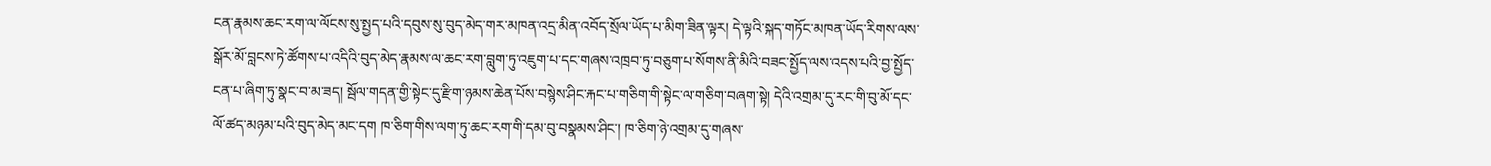ངན་རྣམས་ཆང་རག་ལ་ལོངས་སུ་སྤྱད་པའི་དབུས་སུ་བུད་མེད་གར་མཁན་འདྲ་མིན་འབོད་སྲོལ་ཡོད་པ་མིག་ཟིན་ལྟར། དེ་ལྟའི་སྐད་གཏོང་མཁན་ཡོད་རིགས་ལས་སྒོར་མོ་བླངས་ཏེ་ཚོགས་པ་འདིའི་བུད་མེད་རྣམས་ལ་ཆང་རག་བླུག་ཏུ་འཇུག་པ་དང་གཞས་འཁྲབ་ཏུ་བཅུག་པ་སོགས་ནི་མིའི་བཟང་སྤྱོད་ལས་འདས་པའི་བྱ་སྤྱོད་ངན་པ་ཞིག་ཏུ་སྣང་བ་མ་ཟད། སྦོལ་གདན་གྱི་སྟེང་དུ་རྫིག་ཉམས་ཆེན་པོས་བསྙེས་ཤིང་རྐང་པ་གཅིག་གི་སྟེང་ལ་གཅིག་བཞག་སྟེ། དེའི་འགྲམ་དུ་རང་གི་བུ་མོ་དང་ལོ་ཚད་མཉམ་པའི་བུད་མེད་མང་དག ཁ་ཅིག་གིས་ལག་ཏུ་ཆང་རག་གི་དམ་བུ་བསྣམས་ཤིང་། ཁ་ཅིག་ཉེ་འགྲམ་དུ་གཞས་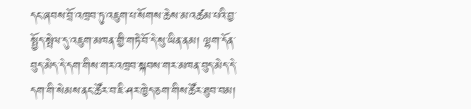དང་ཞབས་བྲོ་འཁྲབ་ཏུ་འཇུག་པ་སོགས་ཆེས་མ་འཚམ་པའི་བྱ་སྤྱོད་སྤེལ་དུ་འཇུག་མཁན་གྱི་གཏེ་བོ་དེ་སུ་ཡིན་ནམ། ལྷག་དོན་བུད་མེད་དེ་དག་གིས་གར་འཁྲབ་སྐབས་གར་མཁན་བུད་མེད་དེ་དག་གི་སེམས་ནང་ཚོར་བ་ཇི་ཤར་ཁྱེད་ཅག་གིས་ཚོར་ཐུབ་བམ།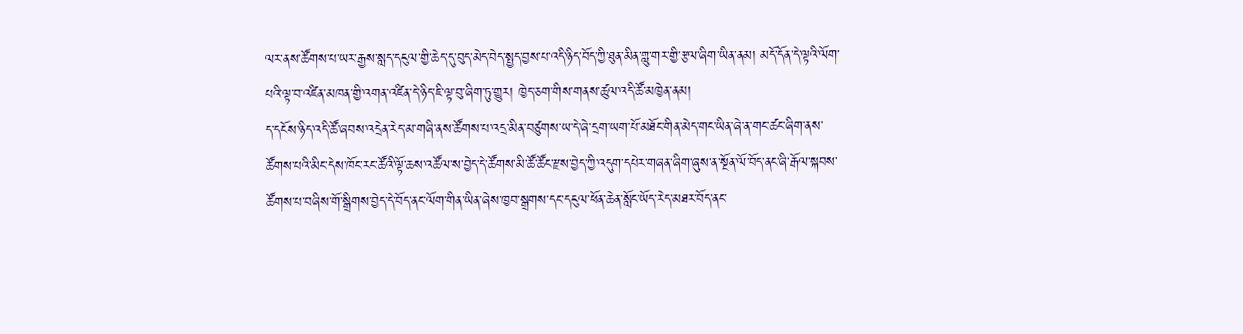ལར་ནས་ཚོགས་པ་ཡར་རྒྱས་སླད་དངུལ་གྱི་ཆེད་དུ་བུད་མེད་བེད་སྤྱད་བྱས་པ་འདི་ཉིད་བོད་ཀྱི་ཐུན་མིན་གླུ་གར་གྱི་རྩལ་ཞིག་ཡིན་ནམ། མདོ་དོན་དེ་ལྟའི་ལོག་པའི་ལྟ་བ་འཛིན་མཁན་གྱི་འགན་འཛིན་དེ་ཉིད་ཇི་ལྟ་བུ་ཞིག་ཏུ་གྱུར། ཁྱེད་ཅག་གིས་གནས་ཚུལ་འདི་ཚོ་མཁྱེན་ནམ།
ད་དངོས་ཉིད་འདི་ཚོ་ཞབས་འདྲེན་རེད་མ་གཞི་ནས་ཚོགས་པ་འདྲ་མིན་བཙུགས་ཡ་དེ་ཞེ་དྲག་ཡག་པོ་མཐོང་གིན་མེད་གང་ཡིན་ཞེ་ན་གང་ཚང་ཞིག་ནས་ཚོགས་པའི་མིང་དེས་ཁོང་རང་ཚོའི་ལྟོ་ཆས་འཚོལ་ས་བྱེད་དེ་ཚོགས་མི་ཚོ་ཚོང་རྫས་བྱེད་ཀྱི་འདུག་དཔེར་གཞན་ཞིག་ཞུས་ན་སྔོན་ལོ་བོད་ནང་ཞི་རྒོལ་སྐབས་ཚོགས་པ་བཞིས་གོ་སྒྲིགས་བྱེད་དེ་བོད་ནང་ལོག་གིན་ཡིན་ཞེས་ཁྱབ་སྒྲགས་དང་དངུལ་ཕོན་ཆེན་སློང་ཡོད་རེད་མཐར་བོད་ནང་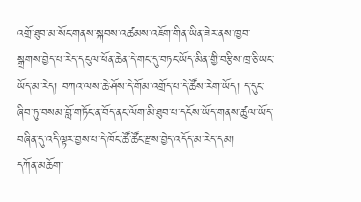འགྲོ་ཐུབ་མ་སོང་གནས་སྐབས་འཚམས་འཇོག་གིན་ཡིན་ཟེར་ནས་ཁྱབ་སྒྲགས་བྱེད་པ་རེད་དངུལ་ཕོན་ཆེན་དེ་གང་དུ་བཏང་ཡོད་མིན་གྱི་བརྩིས་ཁྲ་ཅི་ཡང་ཡོད་མ་རེད། བཀའ་ལས་ཆེ་ཤོས་དེ་གོམ་འགྲོད་པ་དེ་ཚོས་རེག་ཡོད། ད་དུང་ཞིབ་ཏུ་བསམ་བློ་གཏོང་ན་བོད་ནང་ལོག་མི་ཐུབ་པ་དངོས་ཡོད་གནས་ཚུལ་ཡོད་བཞིན་དུ་འདི་ལྟར་བྱས་པ་དེ་ཁོང་ཚོ་ཚོང་རྫས་བྱེད་འདོད་མ་རེད་དམ།
དཀོན་མཆོག་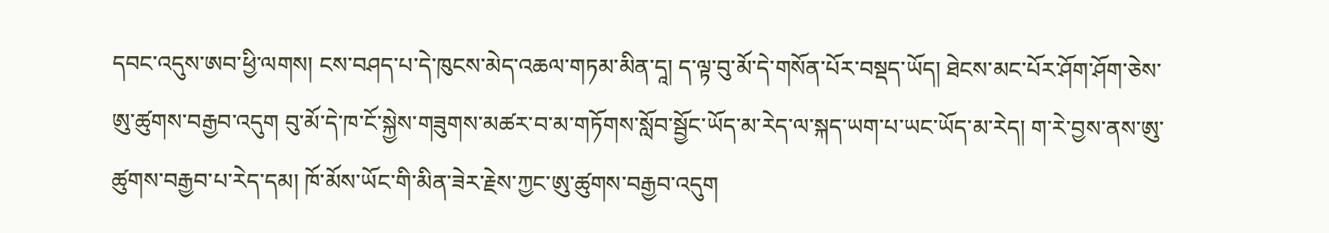དབང་འདུས་ཨབ་ཕྱི་ལགས། ངས་བཤད་པ་དེ་ཁུངས་མེད་འཆལ་གཏམ་མིན་དཱ། ད་ལྟ་བུ་མོ་དེ་གསོན་པོར་བསྡད་ཡོད། ཐེངས་མང་པོར་ཤོག་ཤོག་ཅེས་ཨུ་ཚུགས་བརྒྱབ་འདུག བུ་མོ་དེ་ཁ་ངོ་སྐྱེས་གཟུགས་མཚར་བ་མ་གཏོགས་སློབ་སྦྱོང་ཡོད་མ་རེད་ལ་སྐད་ཡག་པ་ཡང་ཡོད་མ་རེད། ག་རེ་བྱས་ནས་ཨུ་ཚུགས་བརྒྱབ་པ་རེད་དམ། ཁོ་མོས་ཡོང་གི་མིན་ཟེར་རྗེས་ཀྱང་ཨུ་ཚུགས་བརྒྱབ་འདུག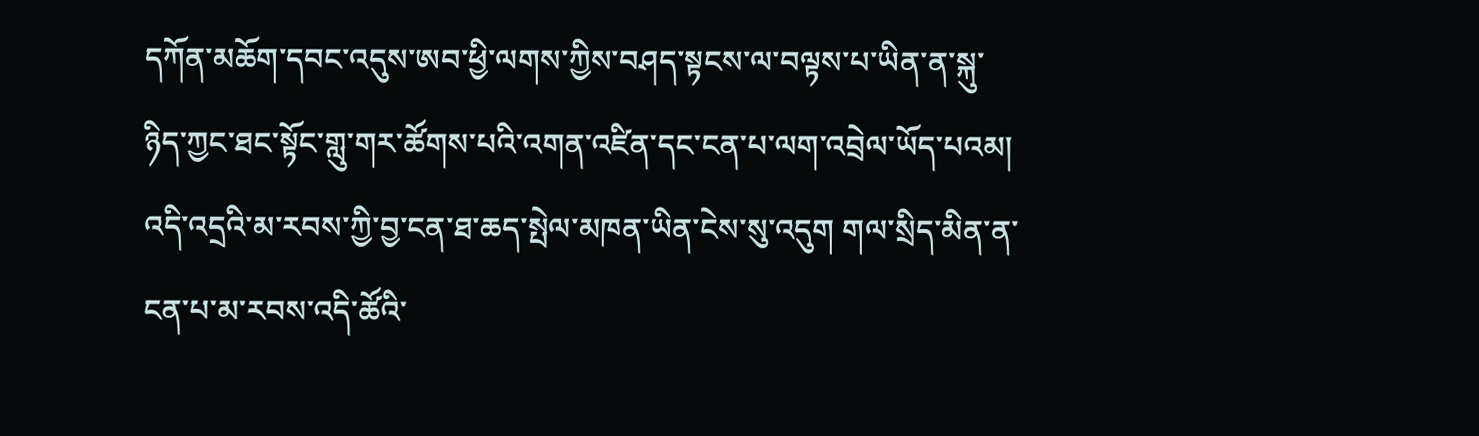དཀོན་མཆོག་དབང་འདུས་ཨབ་ཕྱི་ལགས་ཀྱིས་བཤད་སྟངས་ལ་བལྟས་པ་ཡིན་ན་སྐུ་ཉིད་ཀྱང་ཐང་སྟོང་གླུ་གར་ཚོགས་པའི་འགན་འཛིན་དང་ངན་པ་ལག་འབྲེལ་ཡོད་པའམ། འདི་འདྲའི་མ་རབས་ཀྱི་བྱ་ངན་ཐ་ཆད་སྤེལ་མཁན་ཡིན་ངེས་སུ་འདུག གལ་སྲིད་མིན་ན་ངན་པ་མ་རབས་འདི་ཚོའི་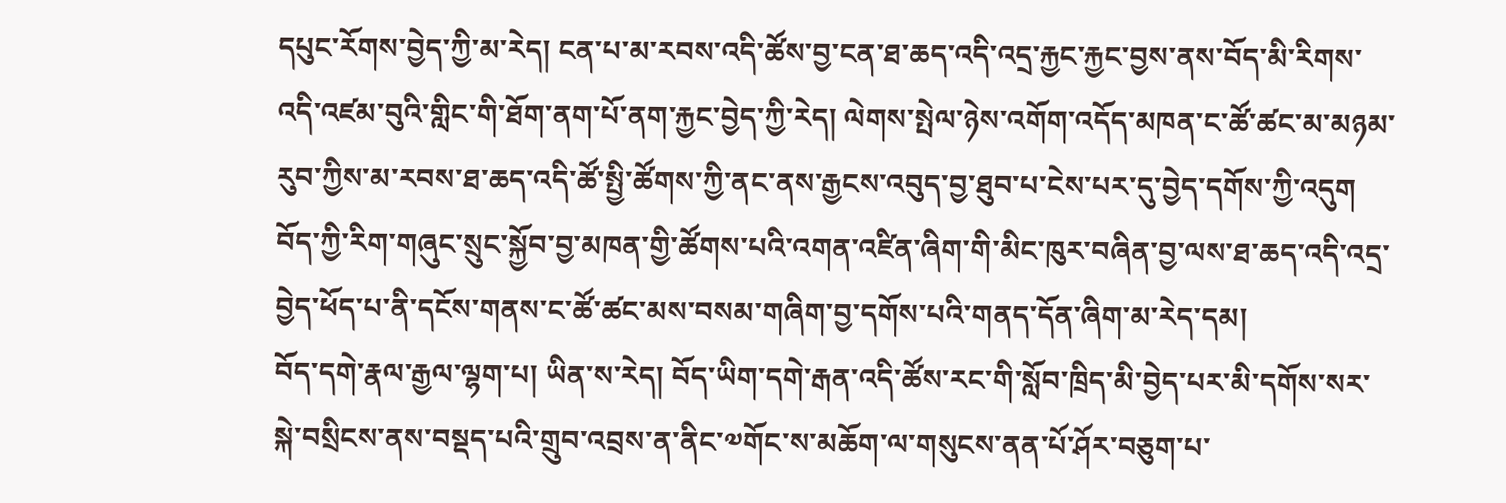དཔུང་རོགས་བྱེད་ཀྱི་མ་རེད། ངན་པ་མ་རབས་འདི་ཚོས་བྱ་ངན་ཐ་ཆད་འདི་འདྲ་རྐྱང་རྐྱང་བྱས་ནས་བོད་མི་རིགས་འདི་འཛམ་བུའི་གླིང་གི་ཐོག་ནག་པོ་ནག་རྐྱང་བྱེད་ཀྱི་རེད། ལེགས་སྤེལ་ཉེས་འགོག་འདོད་མཁན་ང་ཚོ་ཚང་མ་མཉམ་རུབ་ཀྱིས་མ་རབས་ཐ་ཆད་འདི་ཚོ་སྤྱི་ཚོགས་ཀྱི་ནང་ནས་རྒྱངས་འབུད་བྱ་ཐུབ་པ་ངེས་པར་དུ་བྱེད་དགོས་ཀྱི་འདུག བོད་ཀྱི་རིག་གཞུང་སྲུང་སྐྱོབ་བྱ་མཁན་གྱི་ཚོགས་པའི་འགན་འཛིན་ཞིག་གི་མིང་ཁུར་བཞིན་བྱ་ལས་ཐ་ཆད་འདི་འདྲ་བྱེད་ཕོད་པ་ནི་དངོས་གནས་ང་ཚོ་ཚང་མས་བསམ་གཞིག་བྱ་དགོས་པའི་གནད་དོན་ཞིག་མ་རེད་དམ།
བོད་དགེ་རྣལ་རྒྱལ་ལྷག་པ། ཡིན་ས་རེད། བོད་ཡིག་དགེ་རྒན་འདི་ཚོས་རང་གི་སློབ་ཁྲིད་མི་བྱེད་པར་མི་དགོས་སར་སྐེ་བསྲིངས་ནས་བསྡད་པའི་གྲུབ་འབྲས་ན་ནིང་༧གོང་ས་མཆོག་ལ་གསུངས་ནན་པོ་ཤོར་བཅུག་པ་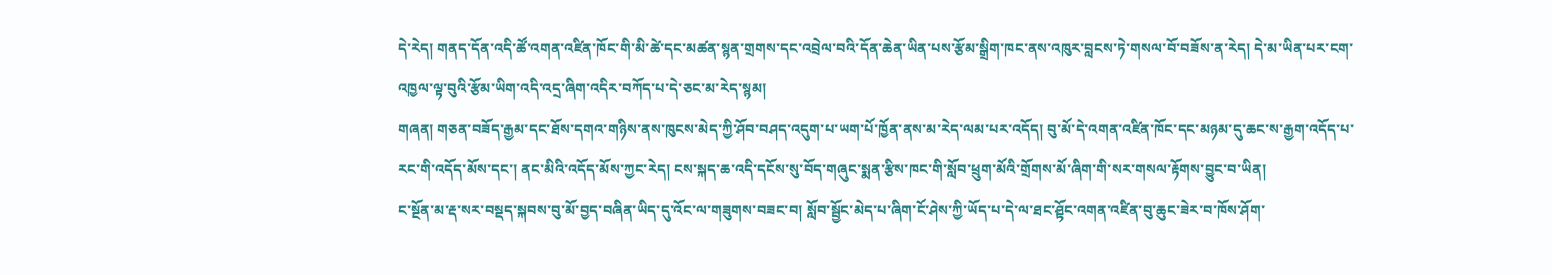དེ་རེད། གནད་དོན་འདི་ཚོ་འགན་འཛིན་ཁོང་གི་མི་ཚེ་དང་མཚན་སྙན་གྲགས་དང་འབྲེལ་བའི་དོན་ཆེན་ཡིན་པས་རྩོམ་སྒྲིག་ཁང་ནས་འཁུར་བླངས་ཏེ་གསལ་བོ་བཟོས་ན་རེད། དེ་མ་ཡིན་པར་ངག་འཁྱལ་ལྟ་བུའི་རྩོམ་ཡིག་འདི་འདྲ་ཞིག་འདིར་བཀོད་པ་དེ་ཅང་མ་རེད་སྙམ།
གཞན། གཅན་བཟོད་རྒྱམ་དང་ཐོས་དགའ་གཉིས་ནས་ཁུངས་མེད་ཀྱི་ཤོབ་བཤད་འདུག་པ་ཡག་པོ་ཁྱོན་ནས་མ་རེད་ལམ་པར་འདོད། བུ་མོ་དེ་འགན་འཛིན་ཁོང་དང་མཉམ་དུ་ཆང་ས་རྒྱག་འདོད་པ་རང་གི་འདོད་མོས་དང་། ནང་མིའི་འདོད་མོས་ཀྱང་རེད། ངས་སྐད་ཆ་འདི་དངོས་སུ་བོད་གཞུང་སྨན་རྩིས་ཁང་གི་སློབ་ཕྲུག་མོའི་གྲོགས་མོ་ཞིག་གི་སར་གསལ་རྟོགས་བྱུང་བ་ཡིན།
ང་སྔོན་མ་རྡ་སར་བསྡད་སྐབས་བུ་མོ་བྱད་བཞིན་ཡིད་དུ་འོང་ལ་གཟུགས་བཟང་བ། སློབ་སྦྱོང་མེད་པ་ཞིག་ངོ་ཤེས་ཀྱི་ཡོད་པ་དེ་ལ་ཐང་ཤྟོང་འགན་འཛིན་བུ་ཆུང་ཟེར་བ་ཁོས་ཤོག་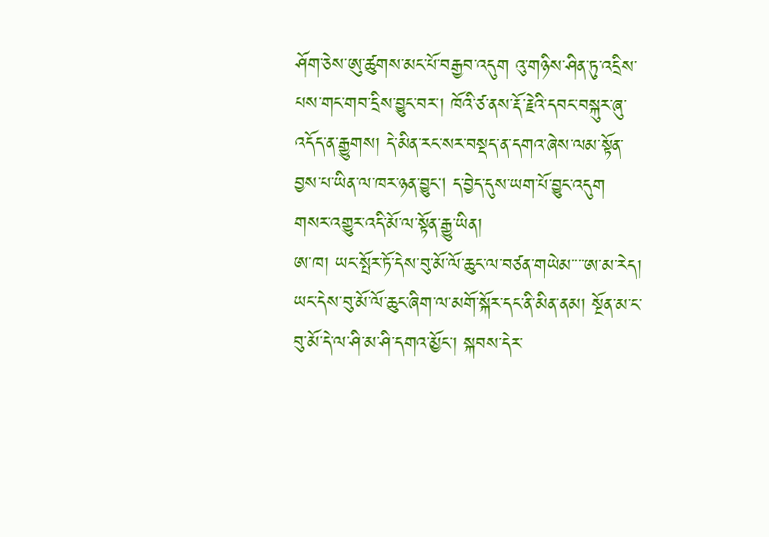ཤོག་ཅེས་ཨུ་ཚུགས་མང་པོ་བརྒྱབ་འདུག འུ་གཉིས་ཤིན་ཏུ་འདྲིས་པས་གང་གབ་དྲིས་བྱུང་བར་། ཁོའི་ཙ་ནས་རྡོ་རྗེའི་དབང་བསྐུར་ཞུ་འདོད་ན་རྒྱུགས། དེ་མིན་རང་སར་བསྡད་ན་དགའ་ཞེས་ལམ་སྟོན་བྱས་པ་ཡིན་ལ་ཁར་ཉན་བྱུང། ད་བྱེད་དུས་ཡག་པོ་བྱུང་འདུག གསར་འགྱུར་འདི་མོ་ལ་སྟོན་རྒྱུ་ཡིན།
ཨ་ཁ། ཡང་སྤོར་ཏོ་དེས་བུ་མོ་ལོ་ཆུང་ལ་བཙན་གཡེམ་་་་ཨ་མ་རེད། ཡང་དེས་བུ་མོ་ལོ་ཆུང་ཞིག་ལ་མགོ་སྐོར་དང་ནི་མིན་ནམ། སྔོན་མ་ང་བུ་མོ་དེ་ལ་ཤི་མ་ཤི་དགའ་མྱོང་། སྐབས་དེར་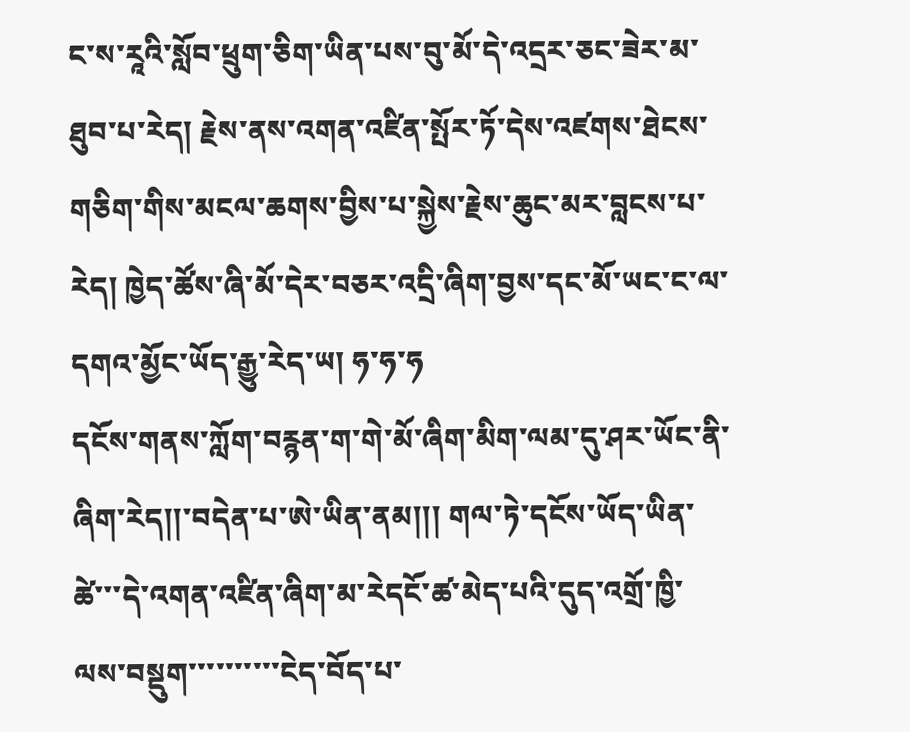ང་ས་རཱའི་སློབ་ཕྲུག་ཅིག་ཡིན་པས་བུ་མོ་དེ་འདྲར་ཅང་ཟེར་མ་ཐུབ་པ་རེད། རྗེས་ནས་འགན་འཛིན་སྤོར་ཏོ་དེས་འཛགས་ཐེངས་གཅིག་གིས་མངལ་ཆགས་བྱིས་པ་སྐྱེས་རྗེས་ཆུང་མར་བླངས་པ་རེད། ཁྱེད་ཚོས་ཞི་མོ་དེར་བཅར་འདྲི་ཞིག་བྱས་དང་མོ་ཡང་ང་ལ་དགའ་མྱོང་ཡོད་རྒྱུ་རེད་ཡ། ཧ་ཧ་ཧ
དངོས་གནས་ཀློག་བརྙན་ག་གེ་མོ་ཞིག་མིག་ལམ་དུ་ཤར་ཡོང་ནི་ཞིག་རེད།།་བདེན་པ་ཨེ་ཡིན་ནམ།།། གལ་ཏེ་དངོས་ཡོད་ཡིན་ཚེ་་་དེ་འགན་འཛིན་ཞིག་མ་རེདངོ་ཚ་མེད་པའི་དུད་འགྲོ་ཁྱི་ལས་བསྡུག་་་་་་་་་་ངེད་བོད་པ་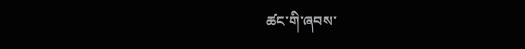ཚང་གི་ཞབས་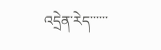འདྲེན་རེད་་་་་་